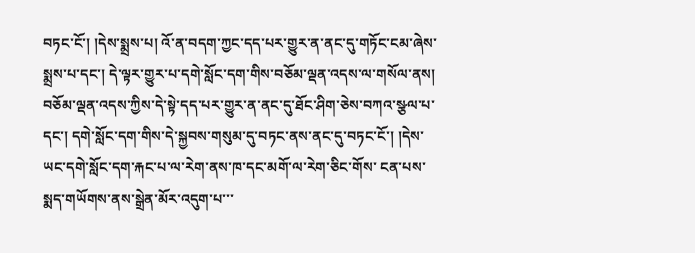བཏང་ངོ་། །དེས་སྨྲས་པ། འོ་ན་བདག་ཀྱང་དད་པར་གྱུར་ན་ནང་དུ་གཏོང་ངམ་ཞེས་སྨྲས་པ་དང་། དེ་ལྟར་གྱུར་པ་དགེ་སློང་དག་གིས་བཅོམ་ལྡན་འདས་ལ་གསོལ་ནས། བཅོམ་ལྡན་འདས་ཀྱིས་དེ་སྟེ་དད་པར་གྱུར་ན་ནང་དུ་ཐོང་ཤིག་ཅེས་བཀའ་སྩལ་པ་དང་། དགེ་སློང་དག་གིས་དེ་སྐྱབས་གསུམ་དུ་བཏང་ནས་ནང་དུ་བཏང་ངོ་། །དེས་ཡང་དགེ་སློང་དག་རྐང་པ་ལ་རེག་ནས་ཁ་དང་མགོ་ལ་རེག་ཅིང་གོས་ ངན་པས་སྨད་གཡོགས་ནས་སྒྲེན་མོར་འདུག་པ་་་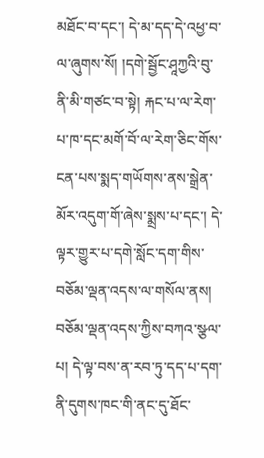མཐོང་བ་དང་། དེ་མ་དད་དེ་འཕྱ་བ་ལ་ཞུགས་སོ། །དགེ་སྦྱོང་ཤཱཀྱའི་བུ་ནི་མི་གཙང་བ་སྟེ། རྐང་པ་ལ་རེག་པ་ཁ་དང་མགོ་བོ་ལ་རེག་ཅིང་གོས་ངན་པས་སྨད་གཡོགས་ནས་སྒྲེན་མོར་འདུག་གོ་ཞེས་སྨྲས་པ་དང་། དེ་ལྟར་གྱུར་པ་དགེ་སློང་དག་གིས་བཅོམ་ལྡན་འདས་ལ་གསོལ་ནས། བཅོམ་ལྡན་འདས་ཀྱིས་བཀའ་སྩལ་པ། དེ་ལྟ་བས་ན་རབ་ཏུ་དད་པ་དག་ནི་དུགས་ཁང་གི་ནང་དུ་ཐོང་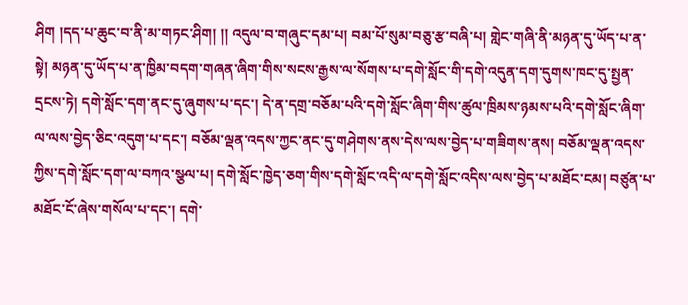ཤིག །དད་པ་ཆུང་བ་ནི་མ་གཏང་ཤིག། །། འདུལ་བ་གཞུང་དམ་པ། བམ་པོ་སུམ་བཅུ་རྩ་བཞི་པ། གླེང་གཞི་ནི་མཉན་དུ་ཡོད་པ་ན་སྟེ། མཉན་དུ་ཡོད་པ་ན་ཁྱིམ་བདག་གཞན་ཞིག་གིས་སངས་རྒྱས་ལ་སོགས་པ་དགེ་སློང་གི་དགེ་འདུན་དག་དུགས་ཁང་དུ་སྤྱན་དྲངས་ཏེ། དགེ་སློང་དག་ནང་དུ་ཞུགས་པ་དང་། དེ་ན་དགྲ་བཅོམ་པའི་དགེ་སློང་ཞིག་གིས་ཚུལ་ཁྲིམས་ཉམས་པའི་དགེ་སློང་ཞིག་ལ་ལས་བྱེད་ཅིང་འདུག་པ་དང་། བཅོམ་ལྡན་འདས་ཀྱང་ནང་དུ་གཤེགས་ནས་དེས་ལས་བྱེད་པ་གཟིགས་ནས། བཅོམ་ལྡན་འདས་ཀྱིས་དགེ་སློང་དག་ལ་བཀའ་སྩལ་པ། དགེ་སློང་ཁྱེད་ཅག་གིས་དགེ་སློང་འདི་ལ་དགེ་སློང་འདིས་ལས་བྱེད་པ་མཐོང་ངམ། བཙུན་པ་མཐོང་ངོ་ཞེས་གསོལ་པ་དང་། དགེ་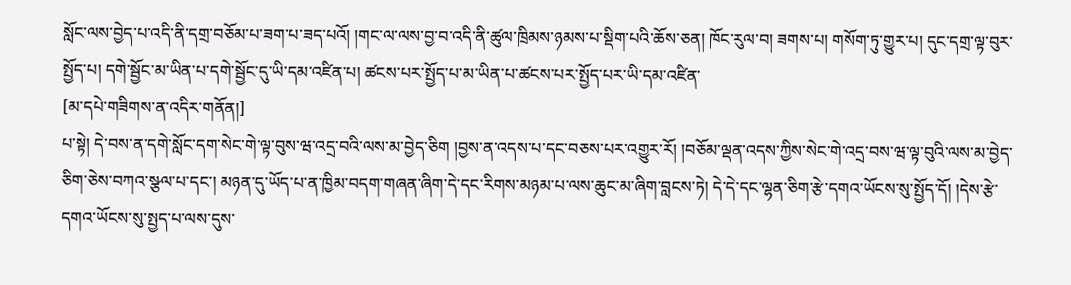སློང་ལས་བྱེད་པ་འདི་ནི་དགྲ་བཅོམ་པ་ཟག་པ་ཟད་པའོ། །གང་ལ་ལས་བྱ་བ་འདི་ནི་ཚུལ་ཁྲིམས་ཉམས་པ་སྡིག་པའི་ཆོས་ཅན། ཁོང་རུལ་བ། ཟགས་པ། གསོག་ཏུ་གྱུར་པ། དུང་དགྲ་ལྟ་བུར་སྤྱོད་པ། དགེ་སྦྱོང་མ་ཡིན་པ་དགེ་སྦྱོང་དུ་ཡི་དམ་འཛིན་པ། ཚངས་པར་སྤྱོད་པ་མ་ཡིན་པ་ཚངས་པར་སྤྱོད་པར་ཡི་དམ་འཛིན་
[མ་དཔེ་གཟིགས་ན་འདིར་གནོན།]
པ་སྟེ། དེ་བས་ན་དགེ་སློང་དག་སེང་གེ་ལྟ་བུས་ཝ་འདྲ་བའི་ལས་མ་བྱེད་ཅིག །བྱས་ན་འདས་པ་དང་བཅས་པར་འགྱུར་རོ། །བཅོམ་ལྡན་འདས་ཀྱིས་སེང་གེ་འདྲ་བས་ཝ་ལྟ་བུའི་ལས་མ་བྱེད་ཅིག་ཅེས་བཀའ་སྩལ་པ་དང་། མཉན་དུ་ཡོད་པ་ན་ཁྱིམ་བདག་གཞན་ཞིག་དེ་དང་རིགས་མཉམ་པ་ལས་ཆུང་མ་ཞིག་བླངས་ཏེ། དེ་དེ་དང་ལྷན་ཅིག་རྩེ་དགའ་ཡོངས་སུ་སྤྱོད་དོ། །དེས་རྩེ་དགའ་ཡོངས་སུ་སྤྱད་པ་ལས་དུས་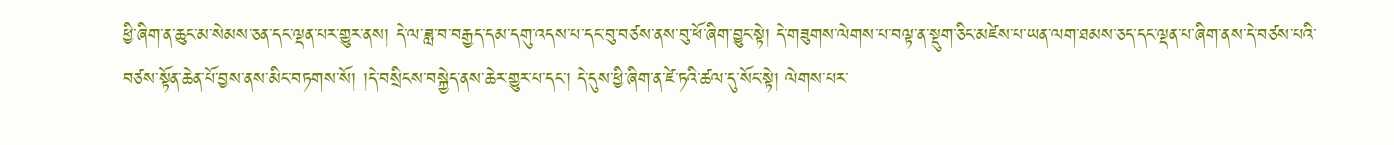ཕྱི་ཞིག་ན་ཆུང་མ་སེམས་ཅན་དང་ལྡན་པར་གྱུར་ནས། དེ་ལ་ཟླ་བ་བརྒྱད་དམ་དགུ་འདས་པ་དང་བུ་བཙས་ནས་བུ་ཕོ་ཞིག་བྱུང་སྟེ། དེ་གཟུགས་ལེགས་པ་བལྟ་ན་སྡུག་ཅིང་མཛེས་པ་ཡན་ལག་ཐམས་ཅད་དང་ལྡན་པ་ཞིག་ནས་དེ་བཙས་པའི་བཙས་སྟོན་ཆེན་པོ་བྱས་ནས་མིང་བཏགས་སོ། །དེ་བསྲིངས་བསྐྱེད་ནས་ཆེར་གྱུར་པ་དང་། དེ་དུས་ཕྱི་ཞིག་ན་ཛེ་ཏའི་ཚལ་དུ་སོང་སྟེ། ལེགས་པར་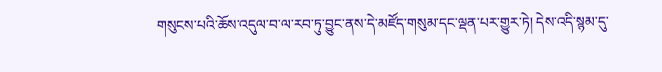གསུངས་པའི་ཆོས་འདུལ་བ་ལ་རབ་ཏུ་བྱུང་ནས་དེ་མཛོད་གསུམ་དང་ལྡན་པར་གྱུར་ཏེ། དེས་འདི་སྙམ་དུ་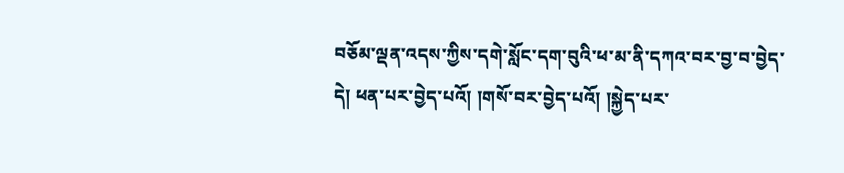བཅོམ་ལྡན་འདས་ཀྱིས་དགེ་སློང་དག་བུའི་ཕ་མ་ནི་དཀའ་བར་བྱ་བ་བྱེད་དེ། ཕན་པར་བྱེད་པའོ། །གསོ་བར་བྱེད་པའོ། །སྐྱེད་པར་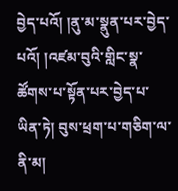བྱེད་པའོ། །ནུ་མ་སྣུན་པར་བྱེད་པའོ། །འཛམ་བུའི་གླིང་སྣ་ཚོགས་པ་སྟོན་པར་བྱེད་པ་ཡིན་ཏེ། བུས་ཕྲག་པ་གཅིག་ལ་ནི་མ།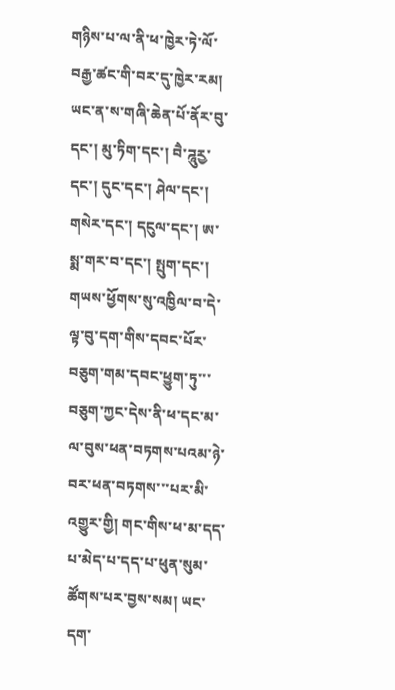གཉིས་པ་ལ་ནི་ཕ་ཁྱེར་ཏེ་ལོ་བརྒྱ་ཚང་གི་བར་དུ་ཁྱེར་རམ། ཡང་ན་ས་གཞི་ཆེན་པོ་ནོར་བུ་དང་། མུ་ཏིག་དང་། བཻ་ཌཱུརྱ་དང་། དུང་དང་། ཤེལ་དང་། གསེར་དང་། དངུལ་དང་། ཨ་སྨ་གར་བ་དང་། སྤུག་དང་། གཡས་ཕྱོགས་སུ་འཁྱིལ་བ་དེ་ལྟ་བུ་དག་གིས་དབང་པོར་བཅུག་གམ་དབང་ཕྱུག་ཏུ་་་བཅུག་ཀྱང་དེས་ནི་ཕ་དང་མ་ལ་བུས་ཕན་བཏགས་པའམ་ཉེ་བར་ཕན་བཏགས་་་པར་མི་འགྱུར་གྱི། གང་གིས་ཕ་མ་དད་པ་མེད་པ་དད་པ་ཕུན་སུམ་ཚོགས་པར་བྱས་སམ། ཡང་དག་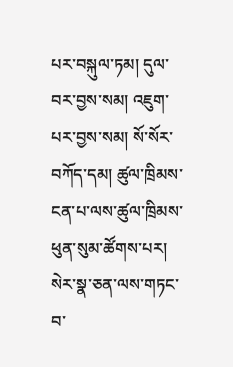པར་བསྐུལ་ཏམ། དུལ་བར་བྱས་སམ། འཇུག་པར་བྱས་སམ། སོ་སོར་བཀོད་དམ། ཚུལ་ཁྲིམས་ངན་པ་ལས་ཚུལ་ཁྲིམས་ཕུན་སུམ་ཚོགས་པར། སེར་སྣ་ཅན་ལས་གཏང་བ་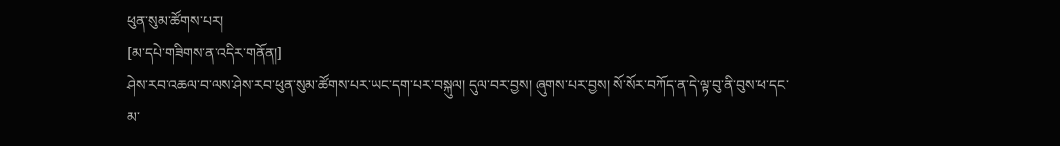ཕུན་སུམ་ཚོགས་པར།
[མ་དཔེ་གཟིགས་ན་འདིར་གནོན།]
ཤེས་རབ་འཆལ་བ་ལས་ཤེས་རབ་ཕུན་སུམ་ཚོགས་པར་ཡང་དག་པར་བསྐུལ། དུལ་བར་བྱས། ཞུགས་པར་བྱས། སོ་སོར་བཀོད་ན་དེ་ལྟ་བུ་ནི་བུས་ཕ་དང་མ་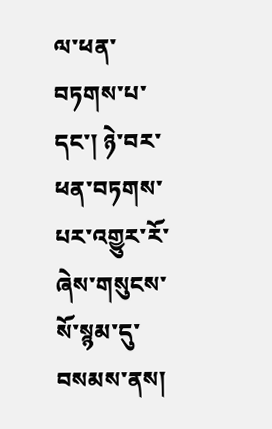ལ་ཕན་བཏགས་པ་དང་། ཉེ་བར་ཕན་བཏགས་པར་འགྱུར་རོ་ཞེས་གསུངས་སོ་སྙམ་དུ་བསམས་ནས།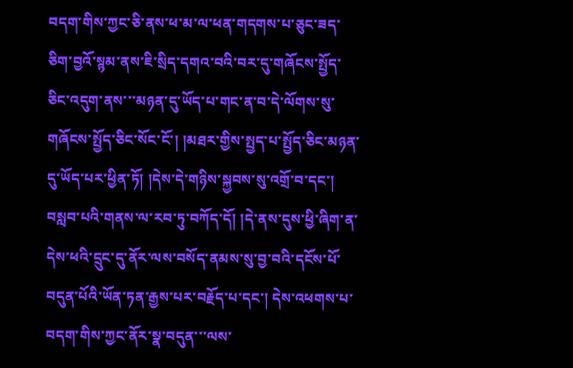བདག་གིས་ཀྱང་ཅི་ནས་ཕ་མ་ལ་ཕན་གདགས་པ་ཅུང་ཟད་ཅིག་བྱའོ་སྙམ་ནས་ཇི་སྲིད་དགའ་བའི་བར་དུ་གཞོངས་སྤྱོད་ཅིང་འདུག་ནས་་་མཉན་དུ་ཡོད་པ་གང་ན་བ་དེ་ལོགས་སུ་གཞོངས་སྤྱོད་ཅིང་སོང་ངོ་། །མཐར་གྱིས་སྤྱད་པ་སྤྱོད་ཅིང་མཉན་དུ་ཡོད་པར་ཕྱིན་ཏོ། །དེས་དེ་གཉིས་སྐྱབས་སུ་འགྲོ་བ་དང་། བསླབ་པའི་གནས་ལ་རབ་ཏུ་བཀོད་དོ། །དེ་ནས་དུས་ཕྱི་ཞིག་ན་དེས་ཕའི་དྲུང་དུ་ནོར་ལས་བསོད་ནམས་སུ་བྱ་བའི་དངོས་པོ་བདུན་པོའི་ཡོན་ཏན་རྒྱས་པར་བརྗོད་པ་དང་། དེས་འཕགས་པ་བདག་གིས་ཀྱང་ནོར་སྣ་བདུན་་་ལས་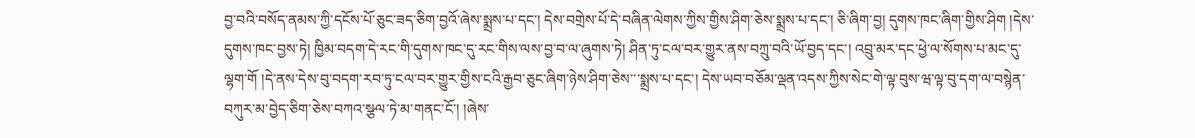བྱ་བའི་བསོད་ནམས་ཀྱི་དངོས་པོ་ཅུང་ཟད་ཅིག་བྱའོ་ཞེས་སྨྲས་པ་དང་། དེས་བགྲེས་པོ་དེ་བཞིན་ལེགས་ཀྱིས་གྱིས་ཤིག་ཅེས་སྨྲས་པ་དང་། ཅི་ཞིག་བྱ། དུགས་ཁང་ཞིག་གྱིས་ཤིག །དེས་དུགས་ཁང་བྱས་ཏེ། ཁྱིམ་བདག་དེ་རང་གི་དུགས་ཁང་དུ་རང་གིས་ལས་བྱ་བ་ལ་ཞུགས་ཏེ། ཤིན་ཏུ་ངལ་བར་གྱུར་ནས་བཀྲུ་བའི་ཡོ་བྱད་དང་། འབྲུ་མར་དང་ཕྱེ་ལ་སོགས་པ་མང་དུ་ལྷག་གོ །དེ་ནས་དེས་བུ་བདག་རབ་ཏུ་ངལ་བར་གྱུར་གྱིས་ངའི་རྒྱབ་ཅུང་ཞིག་ཉེས་ཤིག་ཅེས་་་སྨྲས་པ་དང་། དེས་ཡབ་བཅོམ་ལྡན་འདས་ཀྱིས་སེང་གེ་ལྟ་བུས་ཝ་ལྟ་བུ་དག་ལ་བསྙེན་བཀུར་མ་བྱེད་ཅིག་ཅེས་བཀའ་སྩལ་ཏེ་མ་གནང་ངོ་། །ཞེས་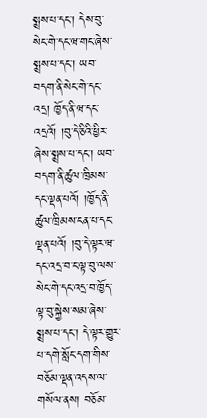སྨྲས་པ་དང་། དེས་བུ་སེང་གེ་དང་ཝ་གང་ཞེས་སྨྲས་པ་དང་། ཡབ་བདག་ནི་སེང་གེ་དང་འདྲ། ཁྱོད་ནི་ཝ་དང་འདྲའོ། །བུ་དེ་ཅིའི་ཕྱིར་ཞེས་སྨྲས་པ་དང་། ཡབ་བདག་ནི་ཚུལ་ཁྲིམས་དང་ལྡན་པའོ། །ཁྱོད་ནི་ཚུལ་ཁྲིམས་ངན་པ་དང་ལྡན་པའོ། །བུ་དེ་ལྟར་ཝ་དང་འདྲ་བ་ང་ལྟ་བུ་ལས་སེང་གེ་དང་འདྲ་བ་ཁྱོད་ལྟ་བུ་སྐྱེས་སམ་ཞེས་སྨྲས་པ་དང་། དེ་ལྟར་གྱུར་པ་དགེ་སློང་དག་གིས་བཅོམ་ལྡན་འདས་ལ་གསོལ་ནས། བཅོམ་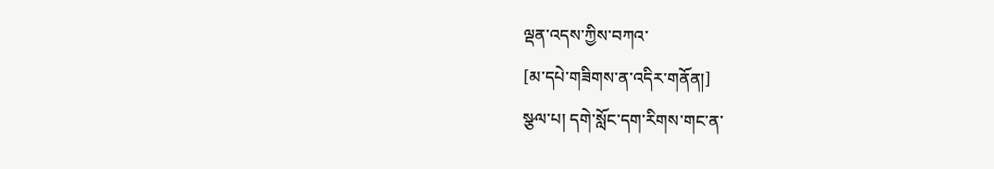ལྡན་འདས་ཀྱིས་བཀའ་
[མ་དཔེ་གཟིགས་ན་འདིར་གནོན།]
སྩལ་པ། དགེ་སློང་དག་རིགས་གང་ན་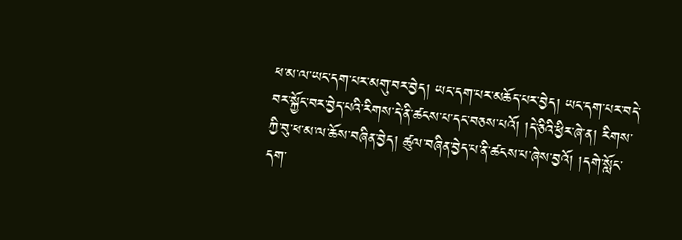ཕ་མ་ལ་ཡང་དག་པར་མགུ་བར་བྱེད། ཡང་དག་པར་མཆོད་པར་བྱེད། ཡང་དག་པར་བདེ་བར་སྐྱོང་བར་བྱེད་པའི་རིགས་དེ་ནི་ཚངས་པ་དང་བཅས་པའོ། །དེ་ཅིའི་ཕྱིར་ཞེ་ན། རིགས་ཀྱི་བུ་ཕ་མ་ལ་ཆོས་བཞིན་བྱེད། ཚུལ་བཞིན་བྱེད་པ་ནི་ཚངས་པ་ཞེས་བྱའོ། །དགེ་སློང་དག་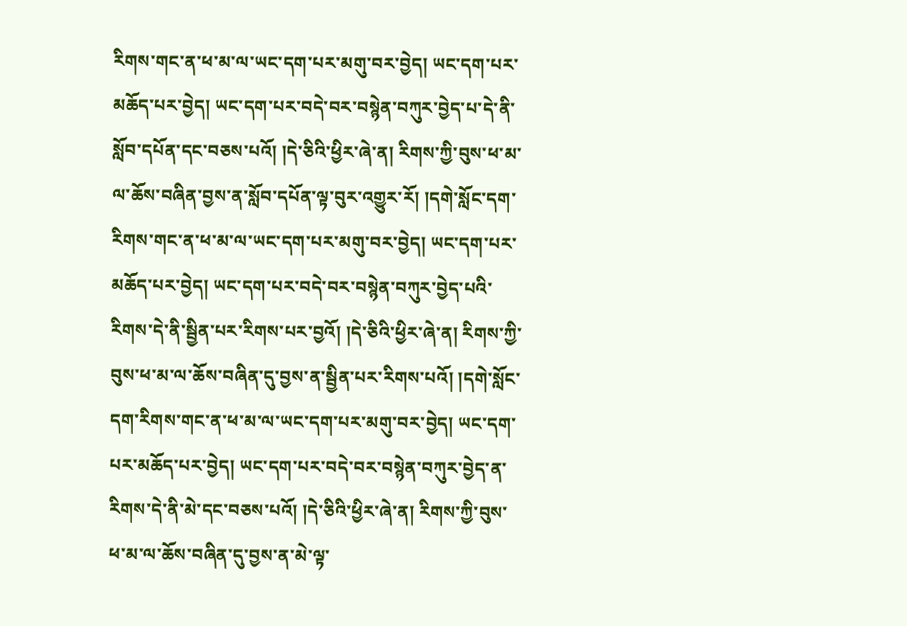རིགས་གང་ན་ཕ་མ་ལ་ཡང་དག་པར་མགུ་བར་བྱེད། ཡང་དག་པར་མཆོད་པར་བྱེད། ཡང་དག་པར་བདེ་བར་བསྙེན་བཀུར་བྱེད་པ་དེ་ནི་སློབ་དཔོན་དང་བཅས་པའོ། །དེ་ཅིའི་ཕྱིར་ཞེ་ན། རིགས་ཀྱི་བུས་ཕ་མ་ལ་ཆོས་བཞིན་བྱས་ན་སློབ་དཔོན་ལྟ་བུར་འགྱུར་རོ། །དགེ་སློང་དག་རིགས་གང་ན་ཕ་མ་ལ་ཡང་དག་པར་མགུ་བར་བྱེད། ཡང་དག་པར་མཆོད་པར་བྱེད། ཡང་དག་པར་བདེ་བར་བསྙེན་བཀུར་བྱེད་པའི་རིགས་དེ་ནི་སྦྱིན་པར་རིགས་པར་བྱའོ། །དེ་ཅིའི་ཕྱིར་ཞེ་ན། རིགས་ཀྱི་བུས་ཕ་མ་ལ་ཆོས་བཞིན་དུ་བྱས་ན་སྦྱིན་པར་རིགས་པའོ། །དགེ་སློང་དག་རིགས་གང་ན་ཕ་མ་ལ་ཡང་དག་པར་མགུ་བར་བྱེད། ཡང་དག་པར་མཆོད་པར་བྱེད། ཡང་དག་པར་བདེ་བར་བསྙེན་བཀུར་བྱེད་ན་རིགས་དེ་ནི་མེ་དང་བཅས་པའོ། །དེ་ཅིའི་ཕྱིར་ཞེ་ན། རིགས་ཀྱི་བུས་ཕ་མ་ལ་ཆོས་བཞིན་དུ་བྱས་ན་མེ་ལྟ་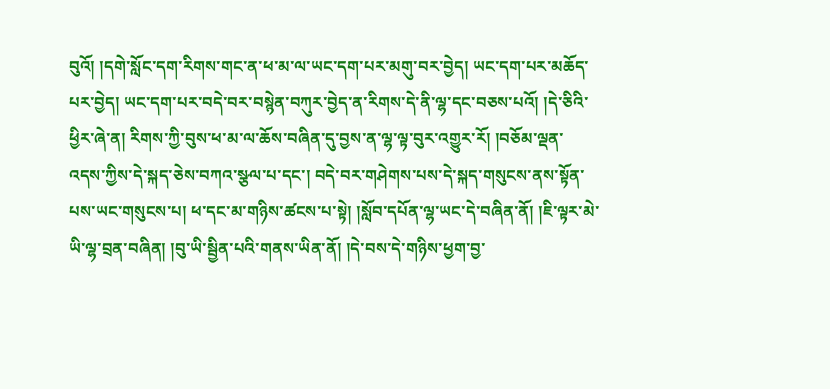བུའོ། །དགེ་སློང་དག་རིགས་གང་ན་ཕ་མ་ལ་ཡང་དག་པར་མགུ་བར་བྱེད། ཡང་དག་པར་མཆོད་པར་བྱེད། ཡང་དག་པར་བདེ་བར་བསྙེན་བཀུར་བྱེད་ན་རིགས་དེ་ནི་ལྷ་དང་བཅས་པའོ། །དེ་ཅིའི་ཕྱིར་ཞེ་ན། རིགས་ཀྱི་བུས་ཕ་མ་ལ་ཆོས་བཞིན་དུ་བྱས་ན་ལྷ་ལྟ་བུར་འགྱུར་རོ། །བཅོམ་ལྡན་འདས་ཀྱིས་དེ་སྐད་ཅེས་བཀའ་སྩལ་པ་དང་། བདེ་བར་གཤེགས་པས་དེ་སྐད་གསུངས་ནས་སྟོན་པས་ཡང་གསུངས་པ། ཕ་དང་མ་གཉིས་ཚངས་པ་སྟེ། །སློབ་དཔོན་ལྷ་ཡང་དེ་བཞིན་ནོ། །ཇི་ལྟར་མེ་ཡི་ལྷ་བྲན་བཞིན། །བུ་ཡི་སྦྱིན་པའི་གནས་ཡིན་ནོ། །དེ་བས་དེ་གཉིས་ཕྱག་བྱ་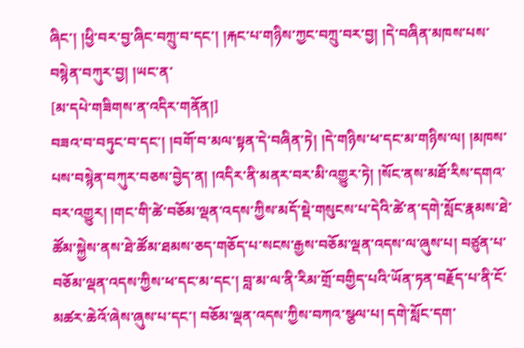ཞིང་། །ཕྱི་བར་བྱ་ཞིང་བཀྲུ་བ་དང་། །རྐང་པ་གཉིས་ཀྱང་བཀྲུ་བར་བྱ། །དེ་བཞིན་མཁས་པས་བསྙེན་བཀུར་བྱ། །ཡང་ན་
[མ་དཔེ་གཟིགས་ན་འདིར་གནོན།]
བཟའ་བ་བཏུང་བ་དང་། །བགོ་བ་མལ་སྟན་དེ་བཞིན་ཏེ། །དེ་གཉིས་ཕ་དང་མ་གཉིས་ལ། །མཁས་པས་བསྙེན་བཀུར་བཅས་བྱེད་ན། །འདིར་ནི་མནར་བར་མི་འགྱུར་ཏེ། །སོང་ནས་མཐོ་རིས་དགའ་བར་འགྱུར། །གང་གི་ཚེ་བཅོམ་ལྡན་འདས་ཀྱིས་མདོ་སྡེ་གསུངས་པ་དེའི་ཚེ་ན་དགེ་སློང་རྣམས་ཐེ་ཚོམ་སྐྱེས་ནས་ཐེ་ཚོམ་ཐམས་ཅད་གཅོད་པ་སངས་རྒྱས་བཅོམ་ལྡན་འདས་ལ་ཞུས་པ། བཙུན་པ་བཅོམ་ལྡན་འདས་ཀྱིས་ཕ་དང་མ་དང་། བླ་མ་ལ་ནི་རིམ་གྲོ་བགྱིད་པའི་ཡོན་ཏན་བརྗོད་པ་ནི་ངོ་མཚར་ཆེའོ་ཞེས་ཞུས་པ་དང་། བཅོམ་ལྡན་འདས་ཀྱིས་བཀའ་སྩལ་པ། དགེ་སློང་དག་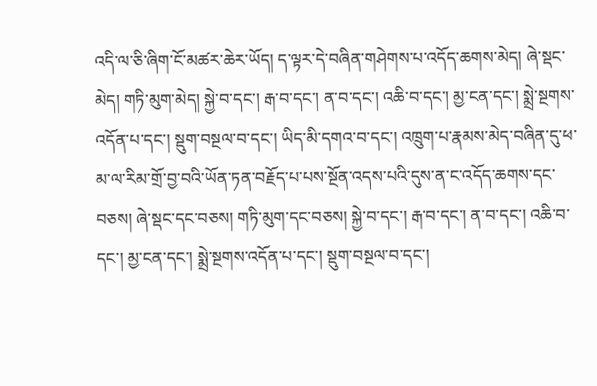འདི་ལ་ཅི་ཞིག་ངོ་མཚར་ཆེར་ཡོད། ད་ལྟར་དེ་བཞིན་གཤེགས་པ་འདོད་ཆགས་མེད། ཞེ་སྡང་མེད། གཏི་མུག་མེད། སྐྱེ་བ་དང་། རྒ་བ་དང་། ན་བ་དང་། འཆི་བ་དང་། མྱ་ངན་དང་། སྨྲེ་སྔགས་འདོན་པ་དང་། སྡུག་བསྔལ་བ་དང་། ཡིད་མི་དགའ་བ་དང་། འཁྲུག་པ་རྣམས་མེད་བཞིན་དུ་ཕ་མ་ལ་རིམ་གྲོ་བྱ་བའི་ཡོན་ཏན་བརྗོད་པ་པས་སྔོན་འདས་པའི་དུས་ན་ང་འདོད་ཆགས་དང་བཅས། ཞེ་སྡང་དང་བཅས། གཏི་མུག་དང་བཅས། སྐྱེ་བ་དང་། རྒ་བ་དང་། ན་བ་དང་། འཆི་བ་དང་། མྱ་ངན་དང་། སྨྲེ་སྔགས་འདོན་པ་དང་། སྡུག་བསྔལ་བ་དང་།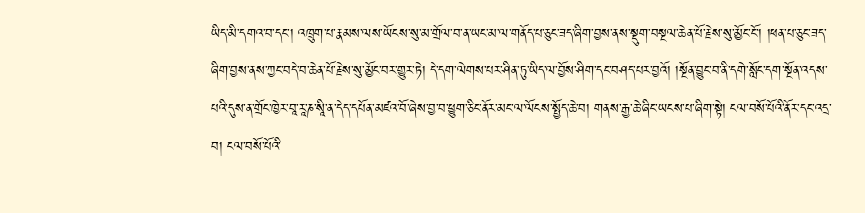ཡིད་མི་དགའ་བ་དང་། འཁྲུག་པ་རྣམས་ལས་ཡོངས་སུ་མ་གྲོལ་བ་ན་ཡང་མ་ལ་གནོད་པ་ཅུང་ཟད་ཞིག་བྱས་ནས་སྡུག་བསྔལ་ཆེན་པོ་རྗེས་སུ་མྱོང་ངོ་། །ཕན་པ་ཅུང་ཟད་ཞིག་བྱས་ནས་ཀྱང་བདེ་བ་ཆེན་པོ་རྗེས་སུ་མྱོང་བར་གྱུར་ཏེ། དེ་དག་ལེགས་པར་ཤིན་ཏུ་ཡིད་ལ་བྱོས་ཤིག་དང་བཤད་པར་བྱའོ། །སྔོན་བྱུང་བ་ནི་དགེ་སློང་དག་སྔོན་འདས་པའི་དུས་ན་གྲོང་ཁྱེར་བཱ་རཱ་ཎ་སཱི་ན་དེད་དཔོན་མཛའ་བོ་ཞེས་བྱ་བ་ཕྱུག་ཅིང་ནོར་མང་ལ་ལོངས་སྤྱོད་ཆེ་བ། གནས་རྒྱ་ཆེ་ཞིང་ཡངས་པ་ཞིག་སྟེ། ངལ་བསོ་པོའི་ནོར་དང་འདྲ་བ། ངལ་བསོ་པོའི་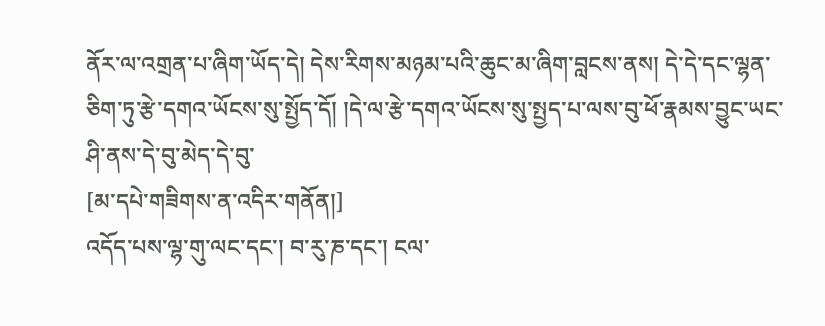ནོར་ལ་འགྲན་པ་ཞིག་ཡོད་དེ། དེས་རིགས་མཉམ་པའི་ཆུང་མ་ཞིག་བླངས་ནས། དེ་དེ་དང་ལྷན་ཅིག་ཏུ་རྩེ་དགའ་ཡོངས་སུ་སྤྱོད་དོ། །དེ་ལ་རྩེ་དགའ་ཡོངས་སུ་སྤྱད་པ་ལས་བུ་ཕོ་རྣམས་བྱུང་ཡང་ཤི་ནས་དེ་བུ་མེད་དེ་བུ་
[མ་དཔེ་གཟིགས་ན་འདིར་གནོན།]
འདོད་པས་ལྷ་གུ་ལང་དང་། བ་རུ་ཎ་དང་། ངལ་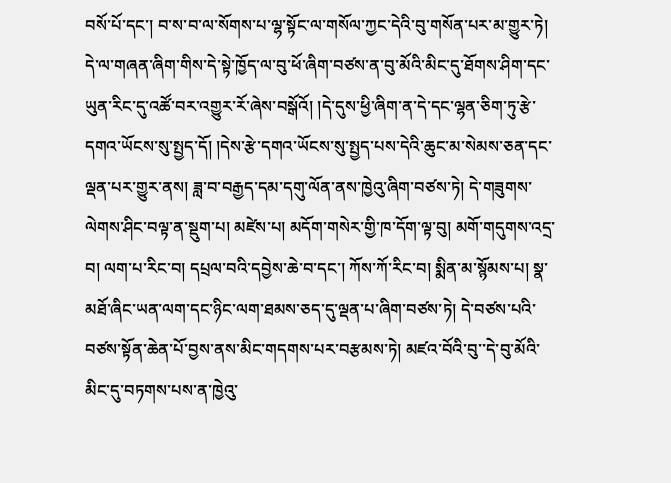བསོ་པོ་དང་། བ་ས་བ་ལ་སོགས་པ་ལྷ་སྟོང་ལ་གསོལ་ཀྱང་དེའི་བུ་གསོན་པར་མ་གྱུར་ཏེ། དེ་ལ་གཞན་ཞིག་གིས་དེ་སྟེ་ཁྱོད་ལ་བུ་ཕོ་ཞིག་བཙས་ན་བུ་མོའི་མིང་དུ་ཐོགས་ཤིག་དང་ཡུན་རིང་དུ་འཚོ་བར་འགྱུར་རོ་ཞེས་བསྒོའོ། །དེ་དུས་ཕྱི་ཞིག་ན་དེ་དང་ལྷན་ཅིག་ཏུ་རྩེ་དགའ་ཡོངས་སུ་སྤྱད་དོ། །དེས་རྩེ་དགའ་ཡོངས་སུ་སྤྱད་པས་དེའི་ཆུང་མ་སེམས་ཅན་དང་ལྡན་པར་གྱུར་ནས། ཟླ་བ་བརྒྱད་དམ་དགུ་ལོན་ནས་ཁྱེའུ་ཞིག་བཙས་ཏེ། དེ་གཟུགས་ལེགས་ཤིང་བལྟ་ན་སྡུག་པ། མཛེས་པ། མདོག་གསེར་གྱི་ཁ་དོག་ལྟ་བུ། མགོ་གདུགས་འདྲ་བ། ལག་པ་རིང་བ། དཔྲལ་བའི་དབྱེས་ཆེ་བ་དང་། ཀོས་ཀོ་རིང་བ། སྨིན་མ་སྙོམས་པ། སྣ་མཐོ་ཞིང་ཡན་ལག་དང་ཉིང་ལག་ཐམས་ཅད་དུ་ལྡན་པ་ཞིག་བཙས་ཏེ། དེ་བཙས་པའི་བཙས་སྟོན་ཆེན་པོ་བྱས་ནས་མིང་གདགས་པར་བརྩམས་ཏེ། མཛའ་བོའི་བུ་་དེ་བུ་མོའི་མིང་དུ་བཏགས་པས་ན་ཁྱེའུ་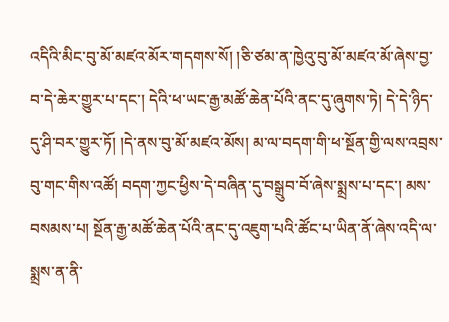འདིའི་མིང་བུ་མོ་མཛའ་མོར་གདགས་སོ། །ཅི་ཙམ་ན་ཁྱེའུ་བུ་མོ་མཛའ་མོ་ཞེས་བྱ་བ་དེ་ཆེར་གྱུར་པ་དང་། དེའི་ཕ་ཡང་རྒྱ་མཚོ་ཆེན་པོའི་ནང་དུ་ཞུགས་ཏེ། དེ་དེ་ཉིད་དུ་ཤི་བར་གྱུར་ཏོ། །དེ་ནས་བུ་མོ་མཛའ་མོས། མ་ལ་བདག་གི་ཕ་སྔོན་གྱི་ལས་འབྲས་བུ་གང་གིས་འཚོ། བདག་ཀྱང་ཕྱིས་དེ་བཞིན་དུ་བསྒྲུབ་བོ་ཞེས་སྨྲས་པ་དང་། མས་བསམས་པ། སྔོན་རྒྱ་མཚོ་ཆེན་པོའི་ནང་དུ་འཇུག་པའི་ཚོང་པ་ཡིན་ནོ་ཞེས་འདི་ལ་སྨྲས་ན་ནི་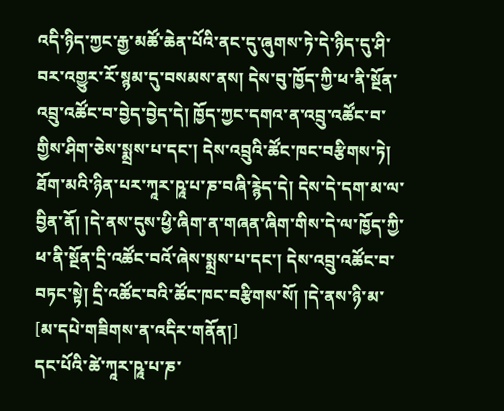འདི་ཉིད་ཀྱང་རྒྱ་མཚོ་ཆེན་པོའི་ནང་དུ་ཞུགས་ཏེ་དེ་ཉིད་དུ་ཤི་བར་འགྱུར་རོ་སྙམ་དུ་བསམས་ནས། དེས་བུ་ཁྱོད་ཀྱི་ཕ་ནི་སྔོན་འབྲུ་འཚོང་བ་བྱེད་བྱེད་དེ། ཁྱོད་ཀྱང་དགའ་ན་འབྲུ་འཚོང་བ་གྱིས་ཤིག་ཅེས་སྨྲས་པ་དང་། དེས་འབྲུའི་ཚོང་ཁང་བརྩིགས་ཏེ། ཐོག་མའི་ཉིན་པར་ཀཱར་ཥཱ་པ་ཎ་བཞི་རྙེད་དེ། དེས་དེ་དག་མ་ལ་བྱིན་ནོ། །དེ་ནས་དུས་ཕྱི་ཞིག་ན་གཞན་ཞིག་གིས་དེ་ལ་ཁྱོད་ཀྱི་ཕ་ནི་སྔོན་དྲི་འཚོང་བའོ་ཞེས་སྨྲས་པ་དང་། དེས་འབྲུ་འཚོང་བ་བཏང་སྟེ། དྲི་འཚོང་བའི་ཚོང་ཁང་བརྩིགས་སོ། །དེ་ནས་ཉི་མ་
[མ་དཔེ་གཟིགས་ན་འདིར་གནོན།]
དང་པོའི་ཚེ་ཀཱར་ཥཱ་པ་ཎ་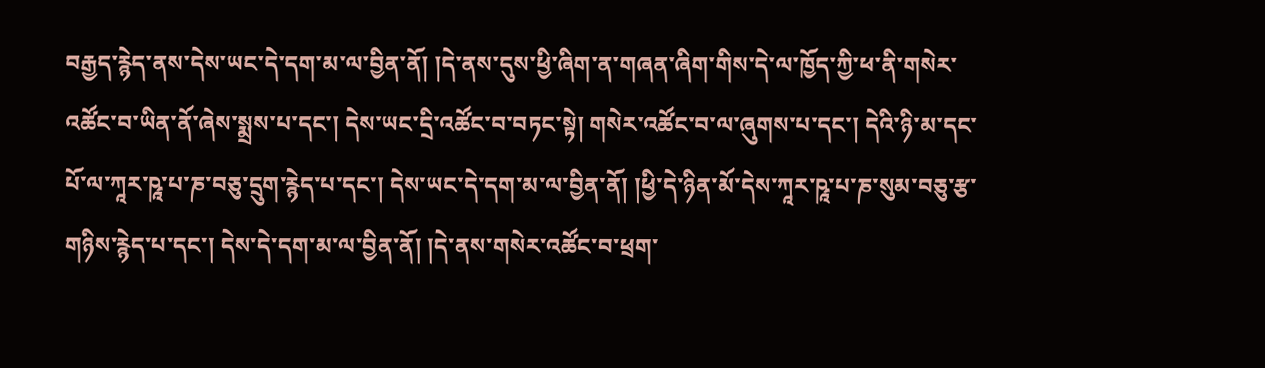བརྒྱད་རྙེད་ནས་དེས་ཡང་དེ་དག་མ་ལ་བྱིན་ནོ། །དེ་ནས་དུས་ཕྱི་ཞིག་ན་གཞན་ཞིག་གིས་དེ་ལ་ཁྱོད་ཀྱི་ཕ་ནི་གསེར་འཚོང་བ་ཡིན་ནོ་ཞེས་སྨྲས་པ་དང་། དེས་ཡང་དྲི་འཚོང་བ་བཏང་སྟེ། གསེར་འཚོང་བ་ལ་ཞུགས་པ་དང་། དེའི་ཉི་མ་དང་པོ་ལ་ཀཱར་ཥཱ་པ་ཎ་བཅུ་དྲུག་རྙེད་པ་དང་། དེས་ཡང་དེ་དག་མ་ལ་བྱིན་ནོ། །ཕྱི་དེ་ཉིན་མོ་དེས་ཀཱར་ཥཱ་པ་ཎ་སུམ་བཅུ་རྩ་གཉིས་རྙེད་པ་དང་། དེས་དེ་དག་མ་ལ་བྱིན་ནོ། །དེ་ནས་གསེར་འཚོང་བ་ཕྲག་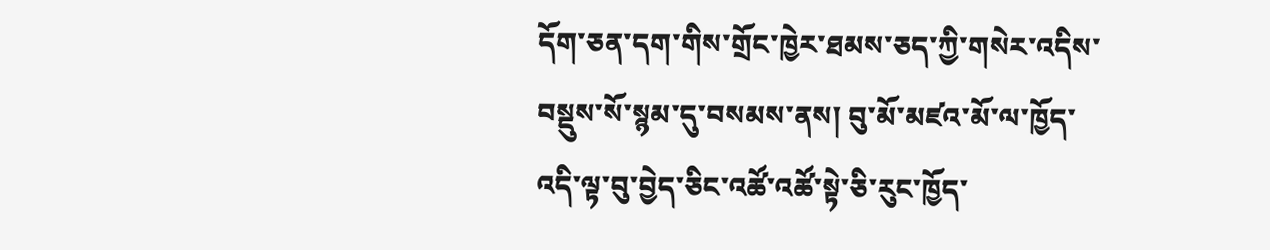དོག་ཅན་དག་གིས་གྲོང་ཁྱེར་ཐམས་ཅད་ཀྱི་གསེར་འདིས་བསྡུས་སོ་སྙམ་དུ་བསམས་ནས། བུ་མོ་མཛའ་མོ་ལ་ཁྱོད་འདི་ལྟ་བུ་བྱེད་ཅིང་འཚོ་འཚོ་སྟེ་ཅི་རུང་ཁྱོད་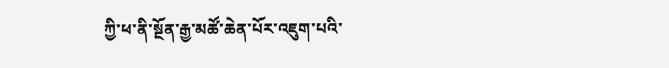ཀྱི་ཕ་ནི་སྔོན་རྒྱ་མཚོ་ཆེན་པོར་འཇུག་པའི་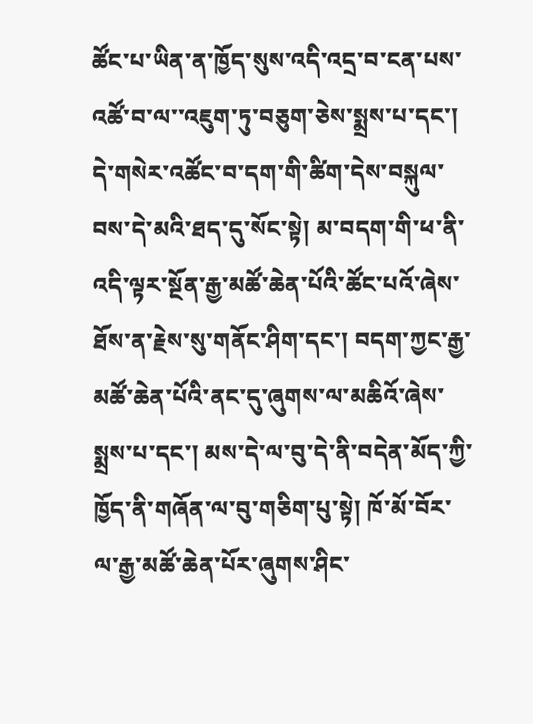ཚོང་པ་ཡིན་ན་ཁྱོད་སུས་འདི་འདྲ་བ་ངན་པས་འཚོ་བ་ལ་་འཇུག་ཏུ་བཅུག་ཅེས་སྨྲས་པ་དང་། དེ་གསེར་འཚོང་བ་དག་གི་ཚིག་དེས་བསྐུལ་བས་དེ་མའི་ཐད་དུ་སོང་སྟེ། མ་བདག་གི་ཕ་ནི་འདི་ལྟར་སྔོན་རྒྱ་མཚོ་ཆེན་པོའི་ཚོང་པའོ་ཞེས་ཐོས་ན་རྗེས་སུ་གནོང་ཤིག་དང་། བདག་ཀྱང་རྒྱ་མཚོ་ཆེན་པོའི་ནང་དུ་ཞུགས་ལ་མཆིའོ་ཞེས་སྨྲས་པ་དང་། མས་དེ་ལ་བུ་དེ་ནི་བདེན་མོད་ཀྱི་ཁྱོད་ནི་གཞོན་ལ་བུ་གཅིག་པུ་སྟེ། ཁོ་མོ་བོར་ལ་རྒྱ་མཚོ་ཆེན་པོར་ཞུགས་ཤིང་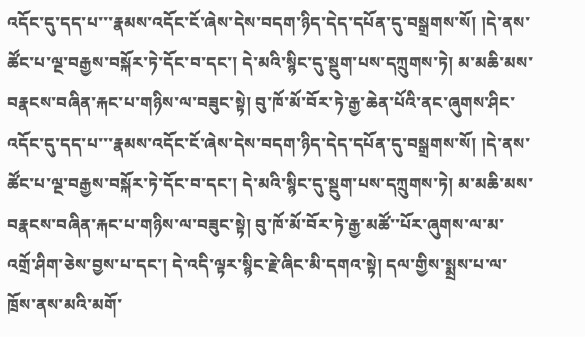འདོང་དུ་དད་པ་་་རྣམས་འདོང་ངོ་ཞེས་དེས་བདག་ཉིད་དེད་དཔོན་དུ་བསྒྲགས་སོ། །དེ་ནས་ཚོང་པ་ལྔ་བརྒྱས་བསྐོར་ཏེ་དོང་བ་དང་། དེ་མའི་སྙིང་དུ་སྡུག་པས་དཀྲུགས་ཏེ། མ་མཆི་མས་བརྣངས་བཞིན་རྐང་པ་གཉིས་ལ་བཟུང་སྟེ། བུ་ཁོ་མོ་བོར་ཏེ་རྒྱ་ཆེན་པོའི་ནང་ཞུགས་ཤིང་འདོང་དུ་དད་པ་་་རྣམས་འདོང་ངོ་ཞེས་དེས་བདག་ཉིད་དེད་དཔོན་དུ་བསྒྲགས་སོ། །དེ་ནས་ཚོང་པ་ལྔ་བརྒྱས་བསྐོར་ཏེ་དོང་བ་དང་། དེ་མའི་སྙིང་དུ་སྡུག་པས་དཀྲུགས་ཏེ། མ་མཆི་མས་བརྣངས་བཞིན་རྐང་པ་གཉིས་ལ་བཟུང་སྟེ། བུ་ཁོ་མོ་བོར་ཏེ་རྒྱ་མཚོ་་པོར་ཞུགས་ལ་མ་འགྲོ་ཤིག་ཅེས་བྱས་པ་དང་། དེ་འདི་ལྟར་སྙིང་རྗེ་ཞིང་མི་དགའ་སྟེ། དལ་གྱིས་སྨྲས་པ་ལ་ཁྲོས་ནས་མའི་མགོ་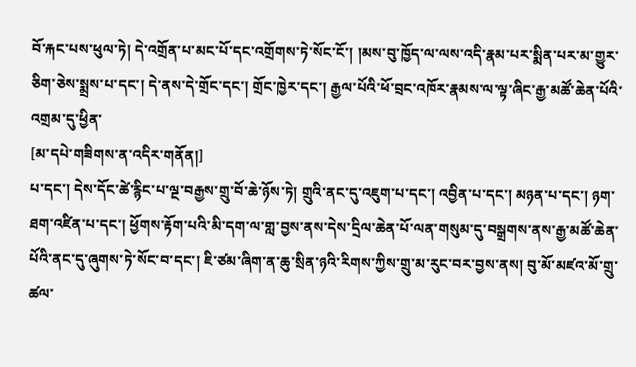བོ་རྐང་པས་ཕུལ་ཏེ། དེ་འགྲོན་པ་མང་པོ་དང་འགྲོགས་ཏེ་སོང་ངོ་། །མས་བུ་ཁྱོད་ལ་ལས་འདི་རྣམ་པར་སྨིན་པར་མ་གྱུར་ཅིག་ཅེས་སྨྲས་པ་དང་། དེ་ནས་དེ་གྲོང་དང་། གྲོང་ཁྱེར་དང་། རྒྱལ་པོའི་ཕོ་བྲང་འཁོར་རྣམས་ལ་ལྟ་ཞིང་རྒྱ་མཚོ་ཆེན་པོའི་འགྲམ་དུ་ཕྱིན་
[མ་དཔེ་གཟིགས་ན་འདིར་གནོན།]
པ་དང་། དེས་དོང་ཚེ་རྙིང་པ་ལྔ་བརྒྱས་གྲུ་བོ་ཆེ་ཉོས་ཏེ། གྲུའི་ནང་དུ་འཇུག་པ་དང་། འབྱིན་པ་དང་། མཉན་པ་དང་། ཉག་ཐག་འཛིན་པ་དང་། ཕྱོགས་རྟོག་པའི་མི་དག་ལ་གླ་བྱས་ནས་དེས་དྲིལ་ཆེན་པོ་ལན་གསུམ་དུ་བསྒྲགས་ནས་རྒྱ་མཚོ་ཆེན་པོའི་ནང་དུ་ཞུགས་ཏེ་སོང་བ་དང་། ཇི་ཙམ་ཞིག་ན་ཆུ་སྲིན་ཉའི་རིགས་ཀྱིས་གྲུ་མ་རུང་བར་བྱས་ནས། བུ་མོ་མཛའ་མོ་གྲུ་ཚལ་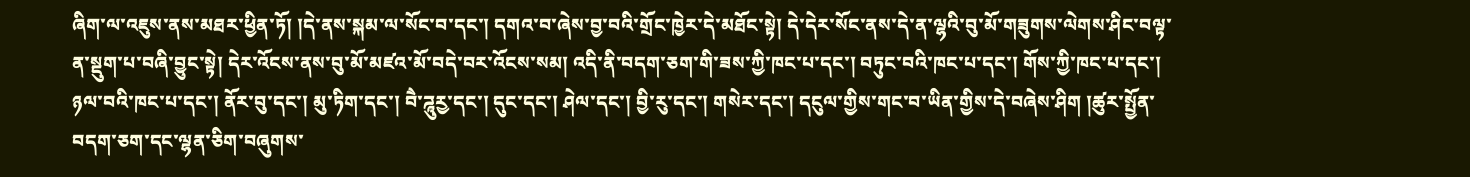ཞིག་ལ་འཇུས་ནས་མཐར་ཕྱིན་ཏོ། །དེ་ནས་སྐམ་ལ་སོང་བ་དང་། དགའ་བ་ཞེས་བྱ་བའི་གྲོང་ཁྱེར་དེ་མཐོང་སྟེ། དེ་དེར་སོང་ནས་དེ་ན་ལྷའི་བུ་མོ་གཟུགས་ལེགས་ཤིང་བལྟ་ན་སྡུག་པ་བཞི་བྱུང་སྟེ། དེར་འོངས་ནས་བུ་མོ་མཛའ་མོ་བདེ་བར་འོངས་སམ། འདི་ནི་བདག་ཅག་གི་ཟས་ཀྱི་ཁང་པ་དང་། བཏུང་བའི་ཁང་པ་དང་། གོས་ཀྱི་ཁང་པ་དང་། ཉལ་བའི་ཁང་པ་དང་། ནོར་བུ་དང་། མུ་ཏིག་དང་། བཻ་ཌཱུརྱ་དང་། དུང་དང་། ཤེལ་དང་། བྱི་རུ་དང་། གསེར་དང་། དངུལ་གྱིས་གང་བ་ཡིན་གྱིས་དེ་བཞེས་ཤིག །ཚུར་སྤྱོན་བདག་ཅག་དང་ལྷན་ཅིག་བཞུགས་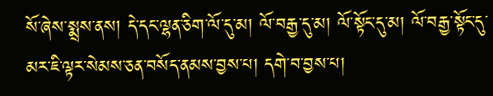སོ་ཞེས་སྨྲས་ནས། དེ་དང་ལྷན་ཅིག་ལོ་དུ་མ། ལོ་བརྒྱ་དུ་མ། ལོ་སྟོང་དུ་མ། ལོ་བརྒྱ་སྟོང་དུ་མར་ཇི་ལྟར་སེམས་ཅན་བསོད་ནམས་བྱས་པ། དགེ་བ་བྱས་པ།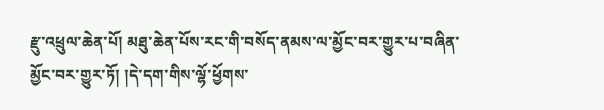རྫུ་འཕྲུལ་ཆེན་པོ། མཐུ་ཆེན་པོས་རང་གི་བསོད་ནམས་ལ་མྱོང་བར་གྱུར་པ་བཞིན་མྱོང་བར་གྱུར་ཏོ། །དེ་དག་གིས་ལྷོ་ཕྱོགས་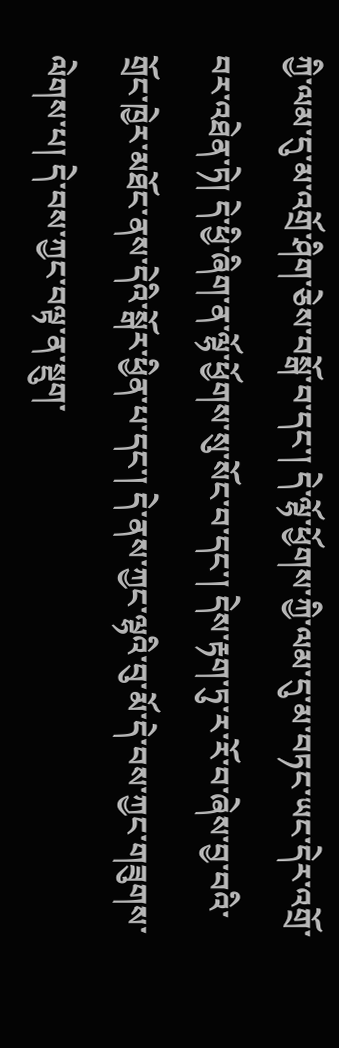ཀྱི་ལམ་དུ་མ་འགྲོ་ཤིག་ཅེས་བསྒོ་བ་དང་། དེ་ལྷོ་ཕྱོགས་ཀྱི་ལམ་དུ་མ་བཏང་ཡང་དེར་འགྲོ་བར་འཐེན་ཏེ། དེ་ཕྱི་ཞིག་ན་ལྷོ་ཕྱོགས་སུ་སོང་བ་དང་། དེས་རྟག་ཏུ་ར་རོ་བ་ཞེས་བྱ་བའི་གྲོང་ཁྱེར་མཐོང་ནས་དེའི་སྒོར་ཕྱིན་པ་དང་། དེ་ནས་ཀྱང་ལྷའི་བུ་མོ་དེ་བས་ཀྱང་གཟུགས་ལེགས་པ། དེ་བས་ཀྱང་བལྟ་ན་སྡུག་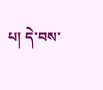པ། དེ་བས་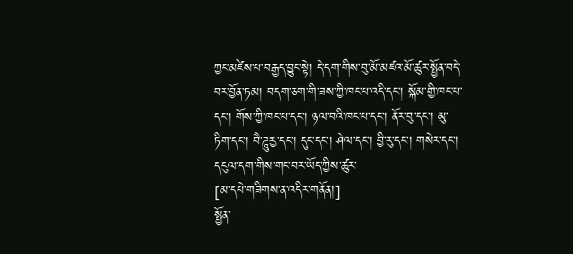ཀྱང་མཛེས་པ་བརྒྱད་བྱུང་སྟེ། དེ་དག་གིས་བུ་མོ་མཛའ་མོ་ཚུར་སྤྱོན་བདེ་བར་བྱོན་ཏམ། བདག་ཅག་གི་ཟས་ཀྱི་ཁང་པ་འདི་དང་། སྐོམ་གྱི་ཁང་པ་དང་། གོས་ཀྱི་ཁང་པ་དང་། ཉལ་བའི་ཁང་པ་དང་། ནོར་བུ་དང་། མུ་ཏིག་དང་། བཻ་ཌཱུརྱ་དང་། དུང་དང་། ཤེལ་དང་། བྱི་རུ་དང་། གསེར་དང་། དངུལ་དག་གིས་གང་བར་ཡོད་ཀྱིས་ཚུར་
[མ་དཔེ་གཟིགས་ན་འདིར་གནོན།]
སྤྱོན་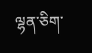ལྷན་ཅིག་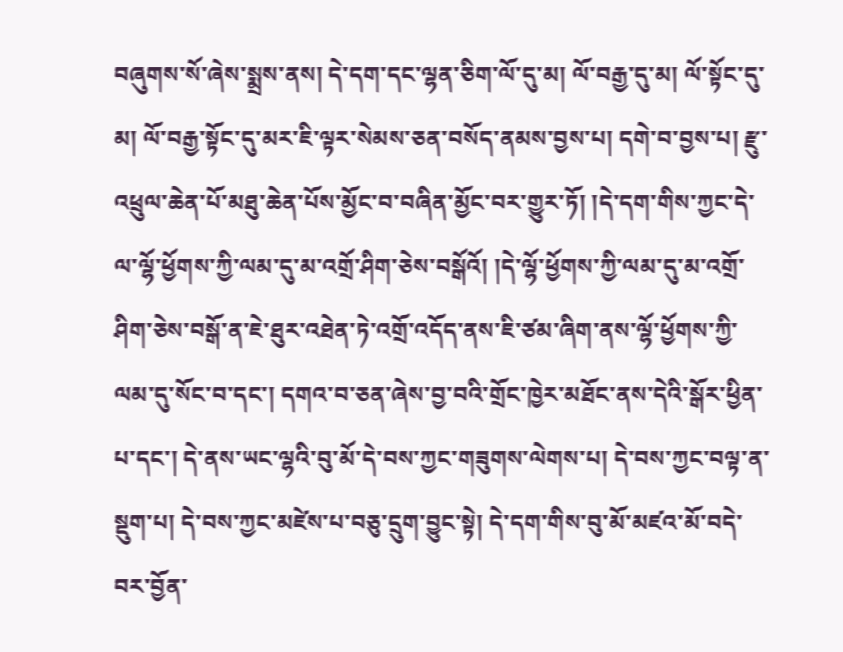བཞུགས་སོ་ཞེས་སྨྲས་ནས། དེ་དག་དང་ལྷན་ཅིག་ལོ་དུ་མ། ལོ་བརྒྱ་དུ་མ། ལོ་སྟོང་དུ་མ། ལོ་བརྒྱ་སྟོང་དུ་མར་ཇི་ལྟར་སེམས་ཅན་བསོད་ནམས་བྱས་པ། དགེ་བ་བྱས་པ། རྫུ་འཕྲུལ་ཆེན་པོ་མཐུ་ཆེན་པོས་མྱོང་བ་བཞིན་མྱོང་བར་གྱུར་ཏོ། །དེ་དག་གིས་ཀྱང་དེ་ལ་ལྷོ་ཕྱོགས་ཀྱི་ལམ་དུ་མ་འགྲོ་ཤིག་ཅེས་བསྒོའོ། །དེ་ལྷོ་ཕྱོགས་ཀྱི་ལམ་དུ་མ་འགྲོ་ཤིག་ཅེས་བསྒོ་ན་ཇེ་ཐུར་འཐེན་ཏེ་འགྲོ་འདོད་ནས་ཇི་ཙམ་ཞིག་ནས་ལྷོ་ཕྱོགས་ཀྱི་ལམ་དུ་སོང་བ་དང་། དགའ་བ་ཅན་ཞེས་བྱ་བའི་གྲོང་ཁྱེར་མཐོང་ནས་དེའི་སྒོར་ཕྱིན་པ་དང་། དེ་ནས་ཡང་ལྷའི་བུ་མོ་དེ་བས་ཀྱང་གཟུགས་ལེགས་པ། དེ་བས་ཀྱང་བལྟ་ན་སྡུག་པ། དེ་བས་ཀྱང་མཛེས་པ་བཅུ་དྲུག་བྱུང་སྟེ། དེ་དག་གིས་བུ་མོ་མཛའ་མོ་བདེ་བར་བྱོན་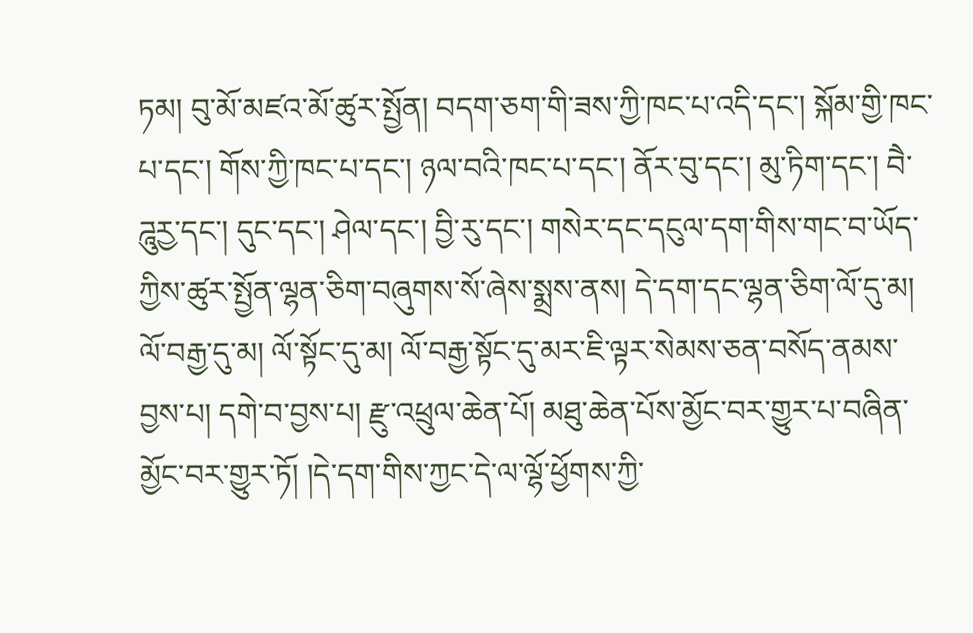ཏམ། བུ་མོ་མཛའ་མོ་ཚུར་སྤྱོན། བདག་ཅག་གི་ཟས་ཀྱི་ཁང་པ་འདི་དང་། སྐོམ་གྱི་ཁང་པ་དང་། གོས་ཀྱི་ཁང་པ་དང་། ཉལ་བའི་ཁང་པ་དང་། ནོར་བུ་དང་། མུ་ཏིག་དང་། བཻ་ཌཱུརྱ་དང་། དུང་དང་། ཤེལ་དང་། བྱི་རུ་དང་། གསེར་དང་དངུལ་དག་གིས་གང་བ་ཡོད་ཀྱིས་ཚུར་སྤྱོན་ལྷན་ཅིག་བཞུགས་སོ་ཞེས་སྨྲས་ནས། དེ་དག་དང་ལྷན་ཅིག་ལོ་དུ་མ། ལོ་བརྒྱ་དུ་མ། ལོ་སྟོང་དུ་མ། ལོ་བརྒྱ་སྟོང་དུ་མར་ཇི་ལྟར་སེམས་ཅན་བསོད་ནམས་བྱས་པ། དགེ་བ་བྱས་པ། རྫུ་འཕྲུལ་ཆེན་པོ། མཐུ་ཆེན་པོས་མྱོང་བར་གྱུར་པ་བཞིན་མྱོང་བར་གྱུར་ཏོ། །དེ་དག་གིས་ཀྱང་དེ་ལ་ལྷོ་ཕྱོགས་ཀྱི་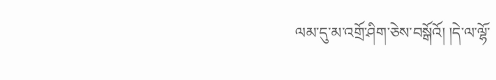ལམ་དུ་མ་འགྲོ་ཤིག་ཅེས་བསྒོའོ། །དེ་ལ་ལྷོ་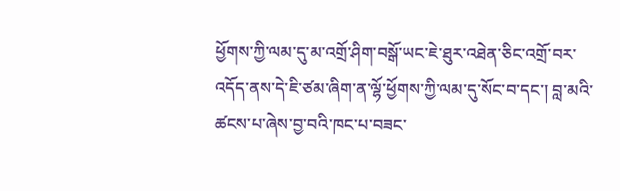ཕྱོགས་ཀྱི་ལམ་དུ་མ་འགྲོ་ཤིག་བསྒོ་ཡང་ཇེ་ཐུར་འཐེན་ཅིང་འགྲོ་བར་འདོད་ནས་དེ་ཇི་ཙམ་ཞིག་ན་ལྷོ་ཕྱོགས་ཀྱི་ལམ་དུ་སོང་བ་དང་། བླ་མའི་ཚངས་པ་ཞེས་བྱ་བའི་ཁང་པ་བཟང་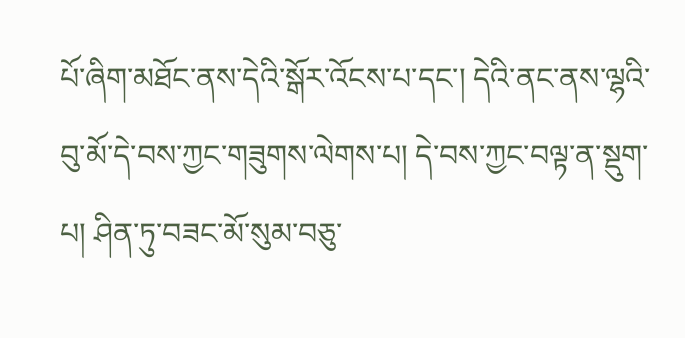པོ་ཞིག་མཐོང་ནས་དེའི་སྒོར་འོངས་པ་དང་། དེའི་ནང་ནས་ལྷའི་བུ་མོ་དེ་བས་ཀྱང་གཟུགས་ལེགས་པ། དེ་བས་ཀྱང་བལྟ་ན་སྡུག་པ། ཤིན་ཏུ་བཟང་མོ་སུམ་བཅུ་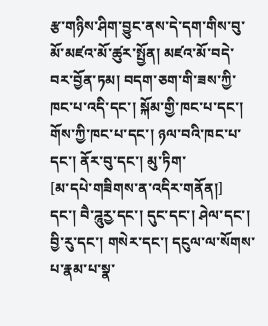རྩ་གཉིས་ཤིག་བྱུང་ནས་དེ་དག་གིས་བུ་མོ་མཛའ་མོ་ཚུར་སྤྱོན། མཛའ་མོ་བདེ་བར་བྱོན་ཏམ། བདག་ཅག་གི་ཟས་ཀྱི་ཁང་པ་འདི་དང་། སྐོམ་གྱི་ཁང་པ་དང་། གོས་ཀྱི་ཁང་པ་དང་། ཉལ་བའི་ཁང་པ་དང་། ནོར་བུ་དང་། མུ་ཏིག་
[མ་དཔེ་གཟིགས་ན་འདིར་གནོན།]
དང་། བཻ་ཌཱུརྱ་དང་། དུང་དང་། ཤེལ་དང་། བྱི་རུ་དང་། གསེར་དང་། དངུལ་ལ་སོགས་པ་རྣམ་པ་སྣ་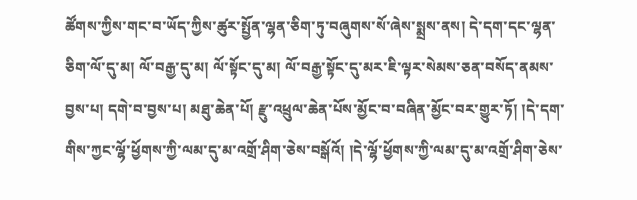ཚོགས་ཀྱིས་གང་བ་ཡོད་ཀྱིས་ཚུར་སྤྱོན་ལྷན་ཅིག་ཏུ་བཞུགས་སོ་ཞེས་སྨྲས་ནས། དེ་དག་དང་ལྷན་ཅིག་ལོ་དུ་མ། ལོ་བརྒྱ་དུ་མ། ལོ་སྟོང་དུ་མ། ལོ་བརྒྱ་སྟོང་དུ་མར་ཇི་ལྟར་སེམས་ཅན་བསོད་ནམས་བྱས་པ། དགེ་བ་བྱས་པ། མཐུ་ཆེན་པོ། རྫུ་འཕྲུལ་ཆེན་པོས་མྱོང་བ་བཞིན་མྱོང་བར་གྱུར་ཏོ། །དེ་དག་གིས་ཀྱང་ལྷོ་ཕྱོགས་ཀྱི་ལམ་དུ་མ་འགྲོ་ཤིག་ཅེས་བསྒོའོ། །དེ་ལྷོ་ཕྱོགས་ཀྱི་ལམ་དུ་མ་འགྲོ་ཤིག་ཅེས་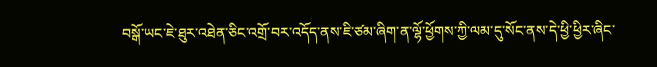བསྒོ་ཡང་ཇེ་ཐུར་འཐེན་ཅིང་འགྲོ་བར་འདོད་ནས་ཇི་ཙམ་ཞིག་ན་ལྷོ་ཕྱོགས་ཀྱི་ལམ་དུ་སོང་ནས་དེ་ཕྱི་ཕྱིར་ཞིང་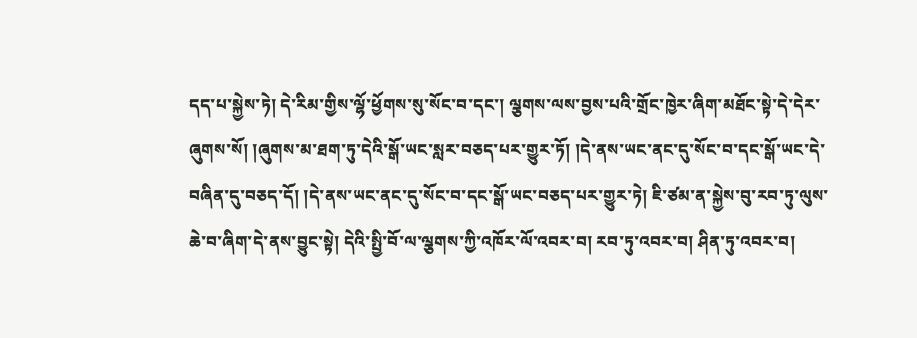དད་པ་སྐྱེས་ཏེ། དེ་རིམ་གྱིས་ལྷོ་ཕྱོགས་སུ་སོང་བ་དང་། ལྕགས་ལས་བྱས་པའི་གྲོང་ཁྱེར་ཞིག་མཐོང་སྟེ་དེ་དེར་ཞུགས་སོ། །ཞུགས་མ་ཐག་ཏུ་དེའི་སྒོ་ཡང་སླར་བཅད་པར་གྱུར་ཏོ། །དེ་ནས་ཡང་ནང་དུ་སོང་བ་དང་སྒོ་ཡང་དེ་བཞིན་དུ་བཅད་དོ། །དེ་ནས་ཡང་ནང་དུ་སོང་བ་དང་སྒོ་ཡང་བཅད་པར་གྱུར་ཏེ། ཇི་ཙམ་ན་སྐྱེས་བུ་རབ་ཏུ་ལུས་ཆེ་བ་ཞིག་དེ་ནས་བྱུང་སྟེ། དེའི་སྤྱི་བོ་ལ་ལྕགས་ཀྱི་འཁོར་ལོ་འབར་བ། རབ་ཏུ་འབར་བ། ཤིན་ཏུ་འབར་བ།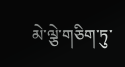མེ་ལྕེ་གཅིག་ཏུ་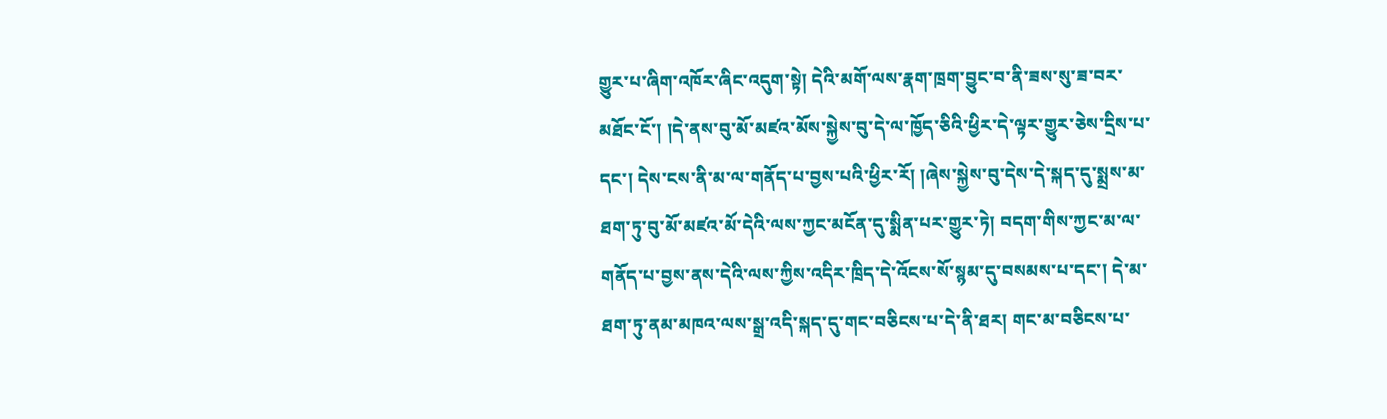གྱུར་པ་ཞིག་འཁོར་ཞིང་འདུག་སྟེ། དེའི་མགོ་ལས་རྣག་ཁྲག་བྱུང་བ་ནི་ཟས་སུ་ཟ་བར་མཐོང་ངོ་། །དེ་ནས་བུ་མོ་མཛའ་མོས་སྐྱེས་བུ་དེ་ལ་ཁྱོད་ཅིའི་ཕྱིར་དེ་ལྟར་གྱུར་ཅེས་དྲིས་པ་དང་། དེས་ངས་ནི་མ་ལ་གནོད་པ་བྱས་པའི་ཕྱིར་རོ། །ཞེས་སྐྱེས་བུ་དེས་དེ་སྐད་དུ་སྨྲས་མ་ཐག་ཏུ་བུ་མོ་མཛའ་མོ་དེའི་ལས་ཀྱང་མངོན་དུ་སྨིན་པར་གྱུར་ཏེ། བདག་གིས་ཀྱང་མ་ལ་གནོད་པ་བྱས་ནས་དེའི་ལས་ཀྱིས་འདིར་ཁྲིད་དེ་འོངས་སོ་སྙམ་དུ་བསམས་པ་དང་། དེ་མ་ཐག་ཏུ་ནམ་མཁའ་ལས་སྒྲ་འདི་སྐད་དུ་གང་བཅིངས་པ་དེ་ནི་ཐར། གང་མ་བཅིངས་པ་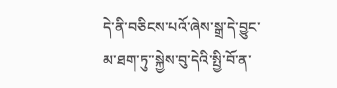དེ་ནི་བཅིངས་པའོ་ཞེས་སྒྲ་དེ་བྱུང་མ་ཐག་ཏུ་་སྐྱེས་བུ་དེའི་སྤྱི་བོ་ན་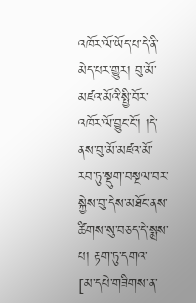འཁོར་ལོ་ཡོད་པ་དེ་ནི་མེད་པར་གྱུར། བུ་མོ་མཛའ་མོའི་སྤྱི་བོར་འཁོར་ལོ་བྱུང་ངོ་། །དེ་ནས་བུ་མོ་མཛའ་མོ་རབ་ཏུ་སྡུག་བསྔལ་བར་སྐྱེས་བུ་དེས་མཐོང་ནས་ཚིགས་སུ་བཅད་དེ་སྨྲས་པ། རྟག་ཏུ་དགའ་
[མ་དཔེ་གཟིགས་ན་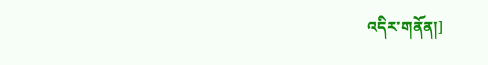འདིར་གནོན།]